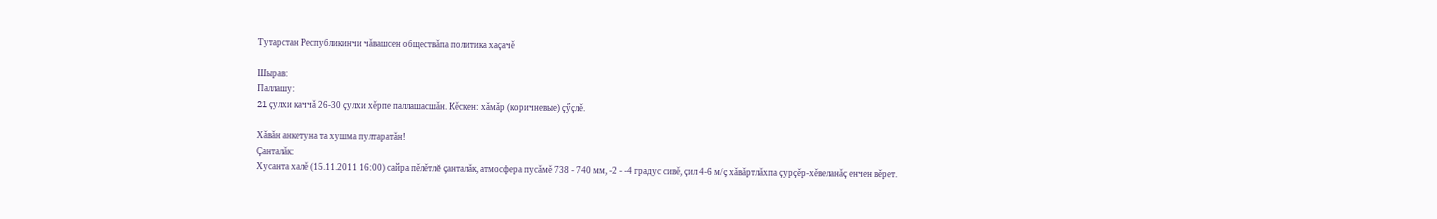Тутарстан Республикинчи чăвашсен обществăпа политика хаçачĕ

Шырав:
Паллашу:
21 çулхи каччă 26-30 çулхи хĕрпе паллашасшăн. Кĕскен: хăмăр (коричневые) çӳçлĕ.

Хăвăн анкетуна та хушма пултаратăн!
Çанталăк:
Хусанта халĕ (15.11.2011 16:00) сайра пĕлĕтлĕ çанталăк, атмосфера пусăмĕ 738 - 740 мм, -2 - -4 градус сивĕ, çил 4-6 м/ç хăвăртлăхпа çурçĕр-хĕвеланăç енчен вĕрет.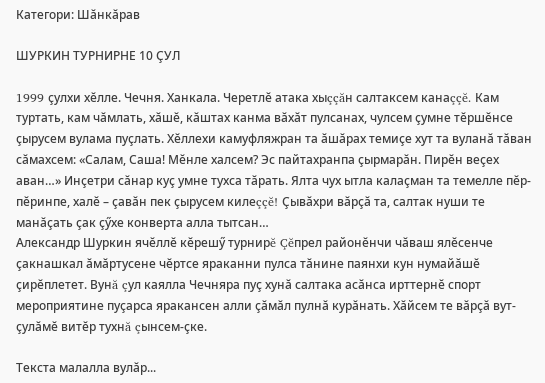Категори: Шăнкăрав

ШУРКИН ТУРНИРНЕ 10 ÇУЛ

1999 çулхи хĕлле. Чечня. Ханкала. Черетлĕ атака хыççăн салтаксем канаççĕ. Кам туртать, кам чăмлать, хăшĕ, кăштах канма вăхăт пулсанах, чулсем çумне тĕршĕнсе çырусем вулама пуçлать. Хĕллехи камуфляжран та ăшăрах темиçе хут та вуланă тăван сăмахсем: «Салам, Саша! Мĕнле халсем? Эс пайтахранпа çырмарăн. Пирĕн веçех аван…» Инçетри сăнар куç умне тухса тăрать. Ялта чух ытла калаçман та темелле пĕр-пĕринпе, халĕ – çавăн пек çырусем килеççĕ! Çывăхри вăрçă та, салтак нуши те манăçать çак çӳхе конверта алла тытсан…
Александр Шуркин ячĕллĕ кĕрешӳ турнирĕ Çĕпрел районĕнчи чăваш ялĕсенче çакнашкал ăмăртусене чĕртсе яраканни пулса тăнине паянхи кун нумайăшĕ çирĕплетет. Вунă çул каялла Чечняра пуç хунă салтака асăнса ирттернĕ спорт мероприятине пуçарса яракансен алли çăмăл пулнă курăнать. Хăйсем те вăрçă вут-çулăмĕ витĕр тухнă çынсем-çке.

Текста малалла вулăр...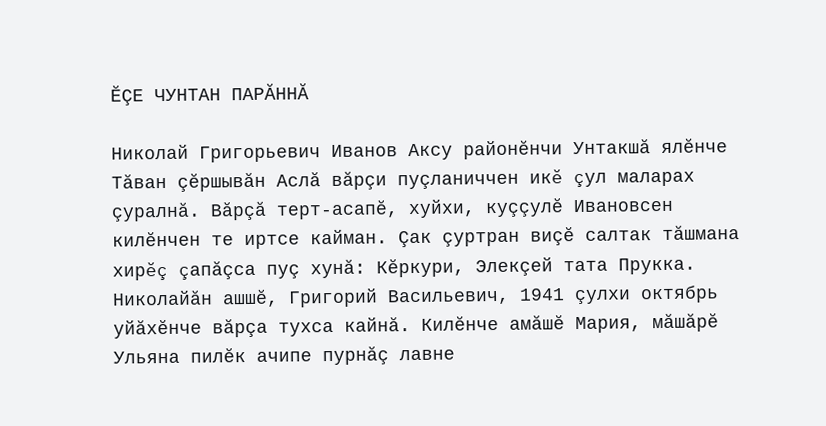ĔÇЕ ЧУНТАН ПАРĂННĂ

Николай Григорьевич Иванов Аксу районĕнчи Унтакшă ялĕнче Тăван çĕршывăн Аслă вăрçи пуçланиччен икĕ çул маларах çуралнă. Вăрçă терт-асапĕ, хуйхи, куççулĕ Ивановсен килĕнчен те иртсе кайман. Çак çуртран виçĕ салтак тăшмана хирĕç çапăçса пуç хунă: Кĕркури, Элекçей тата Прукка. Николайăн ашшĕ, Григорий Васильевич, 1941 çулхи октябрь уйăхĕнче вăрçа тухса кайнă. Килĕнче амăшĕ Мария, мăшăрĕ Ульяна пилĕк ачипе пурнăç лавне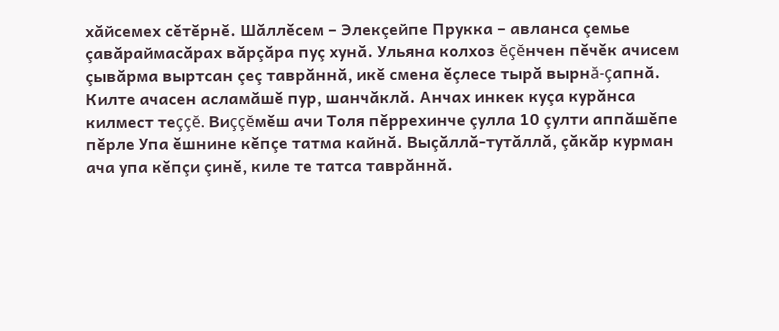хăйсемех сĕтĕрнĕ. Шăллĕсем – Элекçейпе Прукка – авланса çемье çавăраймасăрах вăрçăра пуç хунă. Ульяна колхоз ĕçĕнчен пĕчĕк ачисем çывăрма выртсан çеç таврăннă, икĕ смена ĕçлесе тырă вырнă-çапнă. Килте ачасен асламăшĕ пур, шанчăклă. Анчах инкек куçа курăнса килмест теççĕ. Виççĕмĕш ачи Толя пĕррехинче çулла 10 çулти аппăшĕпе пĕрле Упа ĕшнине кĕпçе татма кайнă. Выçăллă-тутăллă, çăкăр курман ача упа кĕпçи çинĕ, киле те татса таврăннă.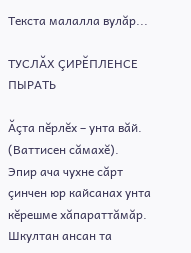Текста малалла вулăр...

ТУСЛĂХ ÇИРĔПЛЕНСЕ ПЫРАТЬ

Ăçта пĕрлĕх – унта вăй.
(Ваттисен сăмахĕ).
Эпир ача чухне сăрт çинчен юр кайсанах унта кĕрешме хăпараттăмăр. Шкултан ансан та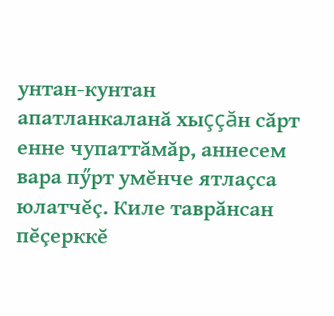унтан-кунтан апатланкаланă хыççăн сăрт енне чупаттăмăр, аннесем вара пӳрт умĕнче ятлаçса юлатчĕç. Киле таврăнсан пĕçерккĕ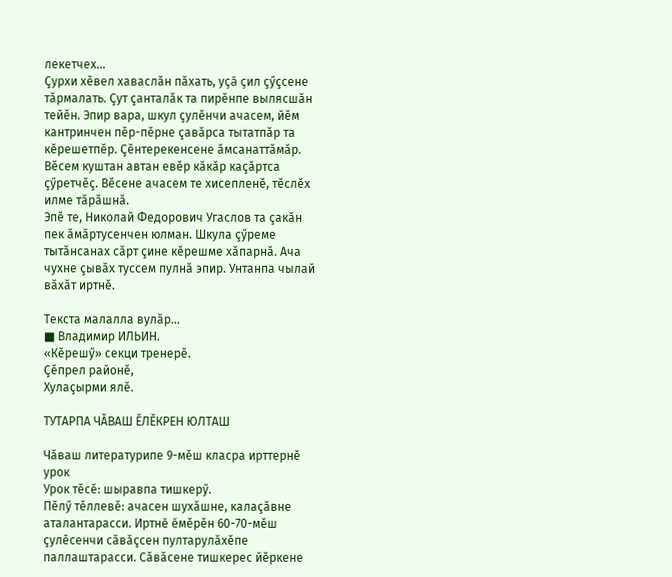лекетчех…
Çурхи хĕвел хаваслăн пăхать, уçă çил çӳçсене тăрмалать. Çут çанталăк та пирĕнпе вылясшăн тейĕн. Эпир вара, шкул çулĕнчи ачасем, йĕм кантринчен пĕр-пĕрне çавăрса тытатпăр та кĕрешетпĕр. Çĕнтерекенсене ăмсанаттăмăр. Вĕсем куштан автан евĕр кăкăр каçăртса çӳретчĕç. Вĕсене ачасем те хисепленĕ, тĕслĕх илме тăрăшнă.
Эпĕ те, Николай Федорович Угаслов та çакăн пек ăмăртусенчен юлман. Шкула çӳреме тытăнсанах сăрт çине кĕрешме хăпарнă. Ача чухне çывăх туссем пулнă эпир. Унтанпа чылай вăхăт иртнĕ.

Текста малалла вулăр...
■ Владимир ИЛЬИН.
«Кĕрешӳ» секци тренерĕ.
Çĕпрел районĕ,
Хулаçырми ялĕ.

ТУТАРПА ЧĂВАШ ĔЛĔКРЕН ЮЛТАШ

Чăваш литературипе 9-мĕш класра ирттернĕ урок
Урок тĕсĕ: шыравпа тишкерӳ.
Пĕлӳ тĕллевĕ: ачасен шухăшне, калаçăвне аталантарасси. Иртнĕ ĕмĕрĕн 60-70-мĕш çулĕсенчи сăвăçсен пултарулăхĕпе паллаштарасси. Сăвăсене тишкерес йĕркене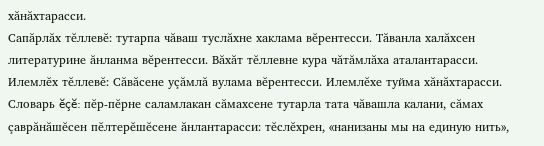хăнăхтарасси.
Сапăрлăх тĕллевĕ: тутарпа чăваш туслăхне хаклама вĕрентесси. Тăванла халăхсен литературине ăнланма вĕрентесси. Вăхăт тĕллевне кура чăтăмлăха аталантарасси.
Илемлĕх тĕллевĕ: Сăвăсене уçăмлă вулама вĕрентесси. Илемлĕхе туйма хăнăхтарасси.
Словарь ĕçĕ: пĕр-пĕрне саламлакан сăмахсене тутарла тата чăвашла калани, сăмах çаврăнăшĕсен пĕлтерĕшĕсене ăнлантарасси: тĕслĕхрен, «нанизаны мы на единую нить»,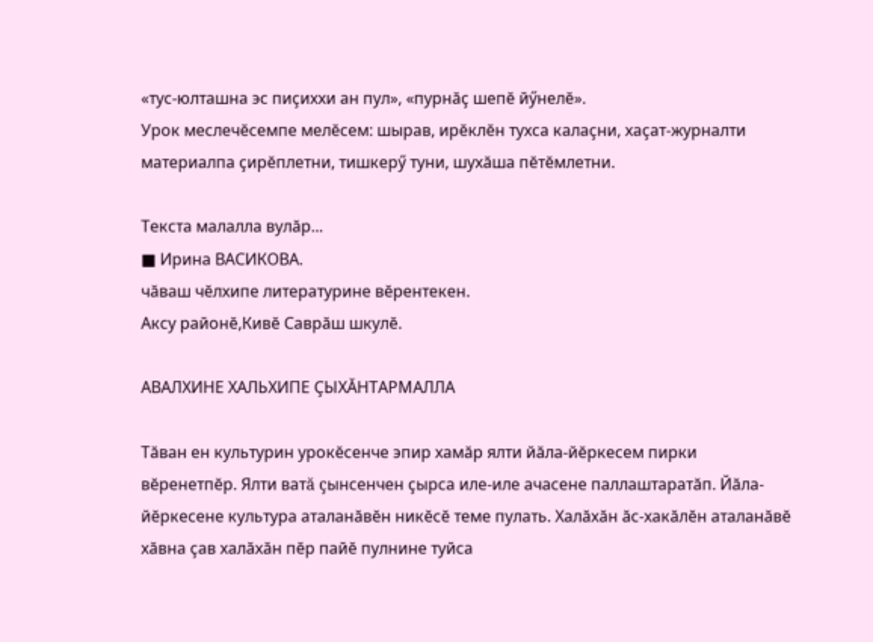«тус-юлташна эс пиçиххи ан пул», «пурнăç шепĕ йӳнелĕ».
Урок меслечĕсемпе мелĕсем: шырав, ирĕклĕн тухса калаçни, хаçат-журналти материалпа çирĕплетни, тишкерӳ туни, шухăша пĕтĕмлетни.

Текста малалла вулăр...
■ Ирина ВАСИКОВА.
чăваш чĕлхипе литературине вĕрентекен.
Аксу районĕ,Кивĕ Саврăш шкулĕ.

АВАЛХИНЕ ХАЛЬХИПЕ ÇЫХĂНТАРМАЛЛА

Тăван ен культурин урокĕсенче эпир хамăр ялти йăла-йĕркесем пирки вĕренетпĕр. Ялти ватă çынсенчен çырса иле-иле ачасене паллаштаратăп. Йăла-йĕркесене культура аталанăвĕн никĕсĕ теме пулать. Халăхăн ăс-хакăлĕн аталанăвĕ хăвна çав халăхăн пĕр пайĕ пулнине туйса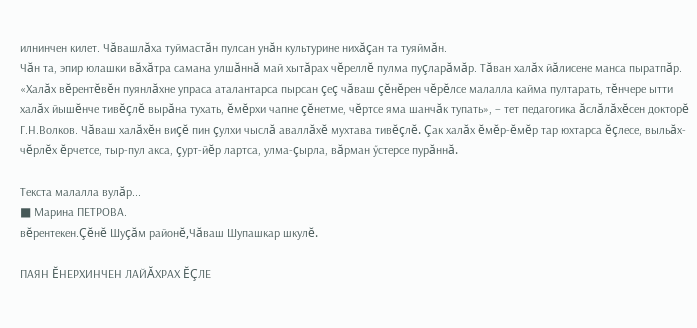илнинчен килет. Чăвашлăха туймастăн пулсан унăн культурине нихăçан та туяймăн.
Чăн та, эпир юлашки вăхăтра самана улшăннă май хытăрах чĕреллĕ пулма пуçларăмăр. Тăван халăх йăлисене манса пыратпăр. «Халăх вĕрентĕвĕн пуянлăхне упраса аталантарса пырсан çеç чăваш çĕнĕрен чĕрĕлсе малалла кайма пултарать, тĕнчере ытти халăх йышĕнче тивĕçлĕ вырăна тухать, ĕмĕрхи чапне çĕнетме, чĕртсе яма шанчăк тупать», – тет педагогика ăслăлăхĕсен докторĕ Г.Н.Волков. Чăваш халăхĕн виçĕ пин çулхи чыслă аваллăхĕ мухтава тивĕçлĕ. Çак халăх ĕмĕр-ĕмĕр тар юхтарса ĕçлесе, выльăх-чĕрлĕх ĕрчетсе, тыр-пул акса, çурт-йĕр лартса, улма-çырла, вăрман ӳстерсе пурăннă.

Текста малалла вулăр...
■ Марина ПЕТРОВА.
вĕрентекен.Çĕнĕ Шуçăм районĕ,Чăваш Шупашкар шкулĕ.

ПАЯН ĔНЕРХИНЧЕН ЛАЙĂХРАХ ĔÇЛЕ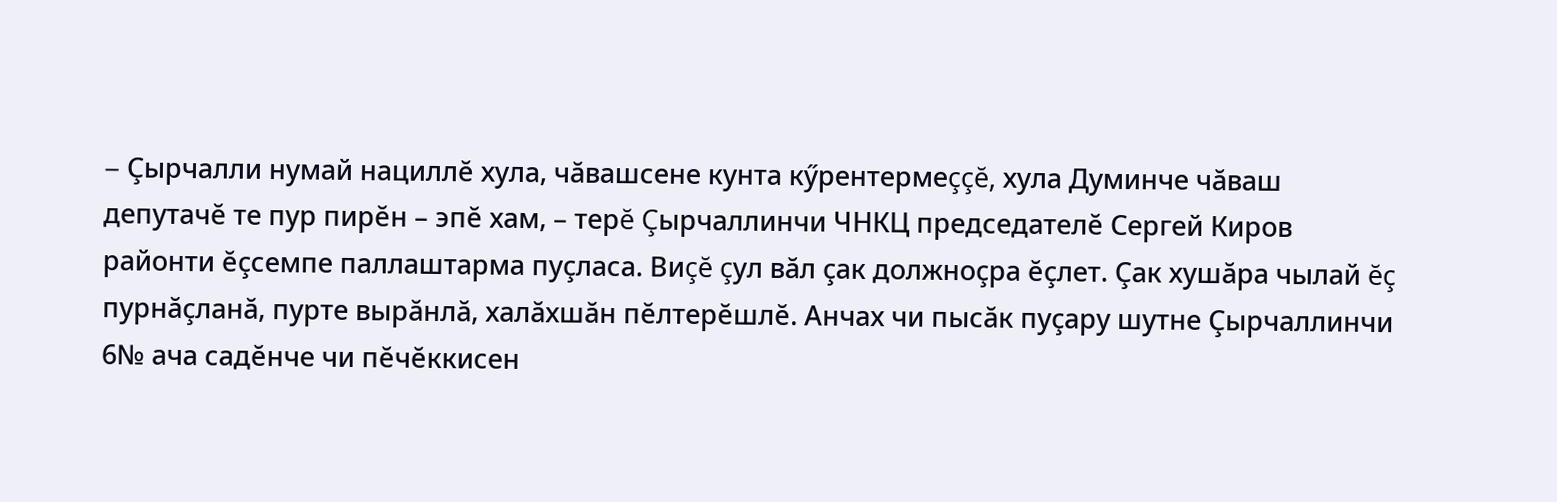– Çырчалли нумай нациллĕ хула, чăвашсене кунта кӳрентермеççĕ, хула Думинче чăваш депутачĕ те пур пирĕн – эпĕ хам, – терĕ Çырчаллинчи ЧНКЦ председателĕ Сергей Киров районти ĕçсемпе паллаштарма пуçласа. Виçĕ çул вăл çак должноçра ĕçлет. Çак хушăра чылай ĕç пурнăçланă, пурте вырăнлă, халăхшăн пĕлтерĕшлĕ. Анчах чи пысăк пуçару шутне Çырчаллинчи 6№ ача садĕнче чи пĕчĕккисен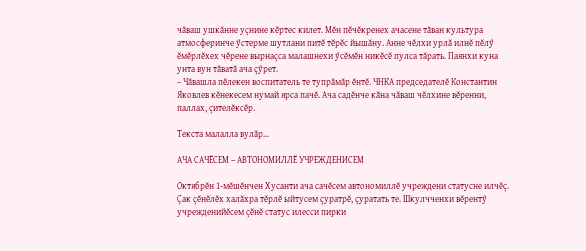чăваш ушкăнне уçнине кĕртес килет. Мĕн пĕчĕкренех ачасене тăван культура атмосферинче ӳстерме шутлани питĕ тĕрĕс йышăну. Анне чĕлхи урлă илнĕ пĕлӳ ĕмĕрлĕхех чĕрене вырнаçса малашнехи ӳсĕмĕн никĕсĕ пулса тăрать. Паянхи куна унта вун тăватă ача çӳрет.
– Чăвашла пĕлекен воспитатель те тупрăмăр ĕнтĕ. ЧНКА председателĕ Константин Яковлев кĕнекесем нумай ярса пачĕ. Ача садĕнче кăна чăваш чĕлхине вĕренни, паллах, çителĕксĕр.

Текста малалла вулăр...

АЧА САЧĔСЕМ – АВТОНОМИЛЛĔ УЧРЕЖДЕНИСЕМ

Октябрĕн 1-мĕшĕнчен Хусанти ача сачĕсем автономиллĕ учреждени статусне илчĕç. Çак çĕнĕлĕх халăхра тĕрлĕ ыйтусем çуратрĕ, çуратать те. Шкулчченхи вĕрентӳ учрежденийĕсем çĕнĕ статус илесси пирки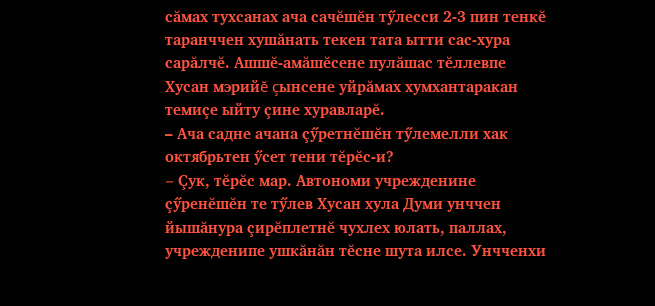сăмах тухсанах ача сачĕшĕн тӳлесси 2-3 пин тенкĕ таранччен хушăнать текен тата ытти сас-хура сарăлчĕ. Ашшĕ-амăшĕсене пулăшас тĕллевпе Хусан мэрийĕ çынсене уйрăмах хумхантаракан темиçе ыйту çине хуравларĕ.
– Ача садне ачана çӳретнĕшĕн тӳлемелли хак октябрьтен ӳсет тени тĕрĕс-и?
– Çук, тĕрĕс мар. Автономи учрежденине çӳренĕшĕн те тӳлев Хусан хула Думи унччен йышăнура çирĕплетнĕ чухлех юлать, паллах, учрежденипе ушкăнăн тĕсне шута илсе. Унчченхи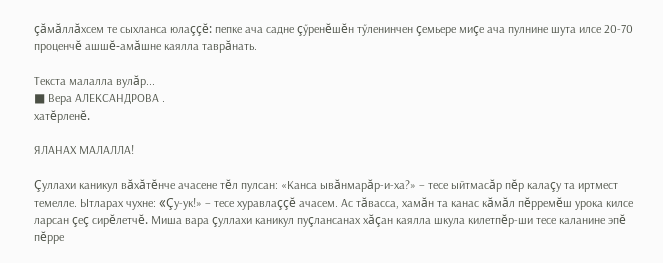çăмăллăхсем те сыхланса юлаççĕ: пепке ача садне çӳренĕшĕн тӳленинчен çемьере миçе ача пулнине шута илсе 20-70 проценчĕ ашшĕ-амăшне каялла таврăнать.

Текста малалла вулăр...
■ Вера АЛЕКСАНДРОВА .
хатĕрленĕ.

ЯЛАНАХ МАЛАЛЛА!

Çуллахи каникул вăхăтĕнче ачасене тĕл пулсан: «Канса ывăнмарăр-и-ха?» – тесе ыйтмасăр пĕр калаçу та иртмест темелле. Ытларах чухне: «Çу-ук!» – тесе хуравлаççĕ ачасем. Ас тăвасса, хамăн та канас кăмăл пĕрремĕш урока килсе ларсан çеç сирĕлетчĕ. Миша вара çуллахи каникул пуçлансанах хăçан каялла шкула килетпĕр-ши тесе каланине эпĕ пĕрре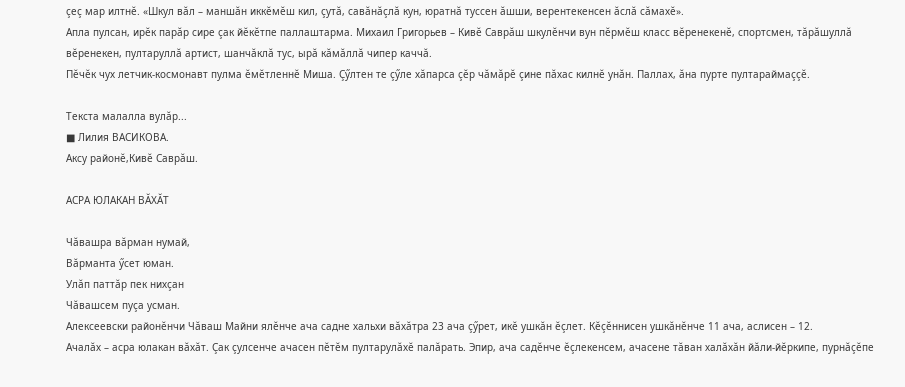çеç мар илтнĕ. «Шкул вăл – маншăн иккĕмĕш кил, çутă, савăнăçлă кун, юратнă туссен ăшши, верентекенсен ăслă сăмахĕ».
Апла пулсан, ирĕк парăр сире çак йĕкĕтпе паллаштарма. Михаил Григорьев – Кивĕ Саврăш шкулĕнчи вун пĕрмĕш класс вĕренекенĕ, спортсмен, тăрăшуллă вĕренекен, пултаруллă артист, шанчăклă тус, ырă кăмăллă чипер каччă.
Пĕчĕк чух летчик-космонавт пулма ĕмĕтленнĕ Миша. Çӳлтен те çӳле хăпарса çĕр чăмăрĕ çине пăхас килнĕ унăн. Паллах, ăна пурте пултараймаççĕ.

Текста малалла вулăр...
■ Лилия ВАСИКОВА.
Аксу районĕ,Кивĕ Саврăш.

АСРА ЮЛАКАН ВĂХĂТ

Чăвашра вăрман нумай,
Вăрманта ӳсет юман.
Улăп паттăр пек нихçан
Чăвашсем пуçа усман.
Алексеевски районĕнчи Чăваш Майни ялĕнче ача садне хальхи вăхăтра 23 ача çӳрет, икĕ ушкăн ĕçлет. Кĕçĕннисен ушкăнĕнче 11 ача, аслисен – 12.
Ачалăх – асра юлакан вăхăт. Çак çулсенче ачасен пĕтĕм пултарулăхĕ палăрать. Эпир, ача садĕнче ĕçлекенсем, ачасене тăван халăхăн йăли-йĕркипе, пурнăçĕпе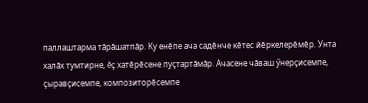паллаштарма тăрăшатпăр. Ку енĕпе ача садĕнче кĕтес йĕркелерĕмĕр. Унта халăх тумтирне, ĕç хатĕрĕсене пуçтартăмăр. Ачасене чăваш ӳнерçисемпе, çыравçисемпе, композиторĕсемпе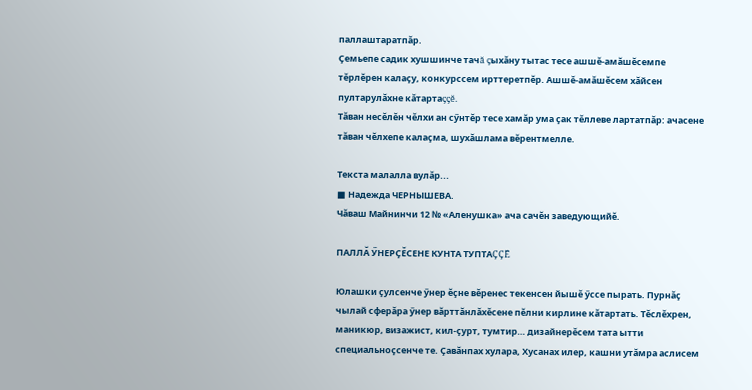паллаштаратпăр.
Çемьепе садик хушшинче тачă çыхăну тытас тесе ашшĕ-амăшĕсемпе тĕрлĕрен калаçу, конкурссем ирттеретпĕр. Ашшĕ-амăшĕсем хăйсен пултарулăхне кăтартаççĕ.
Тăван несĕлĕн чĕлхи ан сӳнтĕр тесе хамăр ума çак тĕллеве лартатпăр: ачасене тăван чĕлхепе калаçма, шухăшлама вĕрентмелле.

Текста малалла вулăр...
■ Надежда ЧЕРНЫШЕВА.
Чăваш Майнинчи 12 № «Аленушка» ача сачĕн заведующийĕ.

ПАЛЛĂ ӲНЕРÇĔСЕНЕ КУНТА ТУПТАÇÇĔ

Юлашки çулсенче ӳнер ĕçне вĕренес текенсен йышĕ ӳссе пырать. Пурнăç чылай сферăра ӳнер вăрттăнлăхĕсене пĕлни кирлине кăтартать. Тĕслĕхрен, маникюр, визажист, кил-çурт, тумтир… дизайнерĕсем тата ытти специальноçсенче те. Çавăнпах хулара, Хусанах илер, кашни утăмра аслисем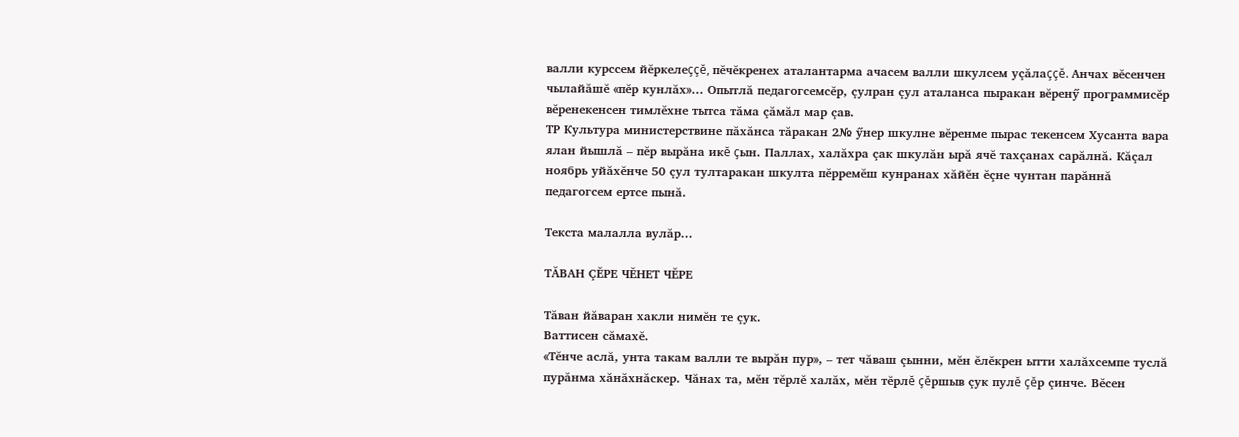валли курссем йĕркелеççĕ, пĕчĕкренех аталантарма ачасем валли шкулсем уçăлаççĕ. Анчах вĕсенчен чылайăшĕ «пĕр кунлăх»… Опытлă педагогсемсĕр, çулран çул аталанса пыракан вĕренӳ программисĕр вĕренекенсен тимлĕхне тытса тăма çăмăл мар çав.
ТР Культура министерствине пăхăнса тăракан 2№ ӳнер шкулне вĕренме пырас текенсем Хусанта вара ялан йышлă – пĕр вырăна икĕ çын. Паллах, халăхра çак шкулăн ырă ячĕ тахçанах сарăлнă. Кăçал ноябрь уйăхĕнче 50 çул тултаракан шкулта пĕрремĕш кунранах хăйĕн ĕçне чунтан парăннă педагогсем ертсе пынă.

Текста малалла вулăр...

ТĂВАН ÇĔРЕ ЧĔНЕТ ЧĔРЕ

Тăван йăваран хакли нимĕн те çук.
Ваттисен сăмахĕ.
«Тĕнче аслă, унта такам валли те вырăн пур», – тет чăваш çынни, мĕн ĕлĕкрен ытти халăхсемпе туслă пурăнма хăнăхнăскер. Чăнах та, мĕн тĕрлĕ халăх, мĕн тĕрлĕ çĕршыв çук пулĕ çĕр çинче. Вĕсен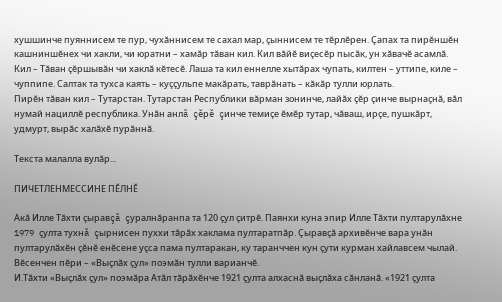хушшинче пуяннисем те пур, чухăннисем те сахал мар, çыннисем те тĕрлĕрен. Çапах та пирĕншĕн кашниншĕнех чи хакли, чи юратни – хамăр тăван кил. Кил вăйĕ виçесĕр пысăк, ун хăвачĕ асамлă. Кил – Тăван çĕршывăн чи хаклă кĕтесĕ. Лаша та кил еннелле хытăрах чупать, килтен – уттипе, киле – чуппипе. Салтак та тухса каять – куççульпе макăрать, таврăнать – кăкăр тулли юрлать.
Пирĕн тăван кил – Тутарстан. Тутарстан Республики вăрман зонинче, лайăх çĕр çинче вырнаçнă, вăл нумай нациллĕ республика. Унăн анлă çĕрĕ çинче темиçе ĕмĕр тутар, чăваш, ирçе, пушкăрт, удмурт, вырăс халăхĕ пурăннă.

Текста малалла вулăр...

ПИЧЕТЛЕНМЕССИНЕ ПĔЛНĔ

Акă Илле Тăхти çыравçă çуралнăранпа та 120 çул çитрĕ. Паянхи куна эпир Илле Тăхти пултарулăхне 1979 çулта тухнă çырнисен пуххи тăрăх хаклама пултаратпăр. Çыравçă архивĕнче вара унăн пултарулăхĕн çĕнĕ енĕсене уçса пама пултаракан, ку таранччен кун çути курман хайлавсем чылай. Вĕсенчен пĕри – «Выçлăх çул» поэмăн тулли варианчĕ.
И.Тăхти «Выçлăх çул» поэмăра Атăл тăрăхĕнче 1921 çулта алхаснă выçлăха сăнланă. «1921 çулта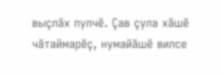выçлăх пулчĕ. Çав çула хăшĕ чăтаймарĕç, нумайăшĕ вилсе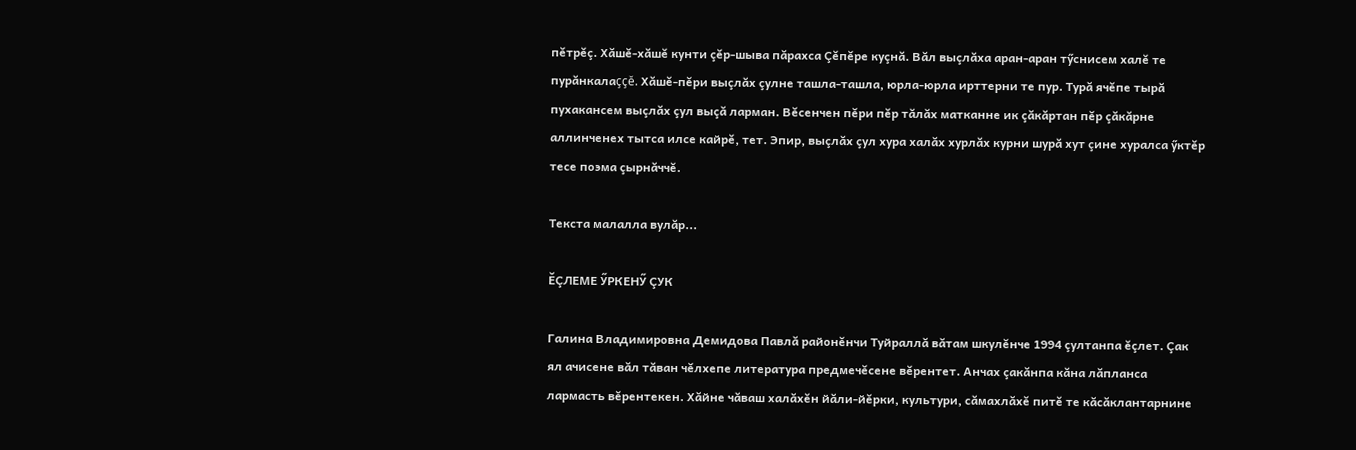пĕтрĕç. Хăшĕ-хăшĕ кунти çĕр-шыва пăрахса Çĕпĕре куçнă. Вăл выçлăха аран-аран тӳснисем халĕ те пурăнкалаççĕ. Хăшĕ-пĕри выçлăх çулне ташла-ташла, юрла-юрла ирттерни те пур. Турă ячĕпе тырă пухакансем выçлăх çул выçă ларман. Вĕсенчен пĕри пĕр тăлăх матканне ик çăкăртан пĕр çăкăрне аллинченех тытса илсе кайрĕ, тет. Эпир, выçлăх çул хура халăх хурлăх курни шурă хут çине хуралса ӳктĕр тесе поэма çырнăччĕ.

Текста малалла вулăр...

ĔÇЛЕМЕ ӲРКЕНӲ ÇУК

Галина Владимировна Демидова Павлă районĕнчи Туйраллă вăтам шкулĕнче 1994 çултанпа ĕçлет. Çак ял ачисене вăл тăван чĕлхепе литература предмечĕсене вĕрентет. Анчах çакăнпа кăна лăпланса лармасть вĕрентекен. Хăйне чăваш халăхĕн йăли-йĕрки, культури, сăмахлăхĕ питĕ те кăсăклантарнине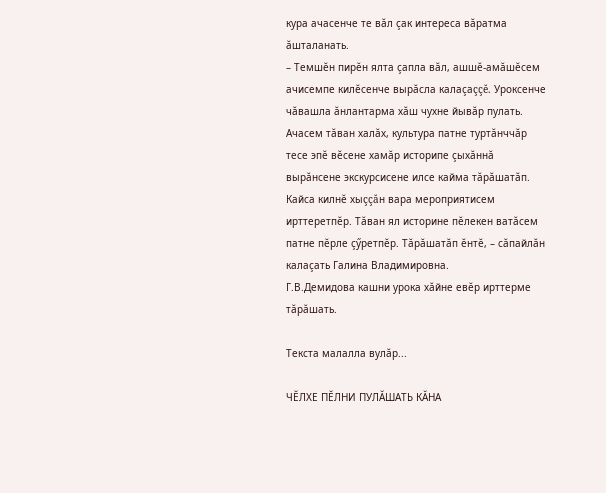кура ачасенче те вăл çак интереса вăратма ăшталанать.
– Темшĕн пирĕн ялта çапла вăл, ашшĕ-амăшĕсем ачисемпе килĕсенче вырăсла калаçаççĕ. Уроксенче чăвашла ăнлантарма хăш чухне йывăр пулать. Ачасем тăван халăх, культура патне туртăнччăр тесе эпĕ вĕсене хамăр историпе çыхăннă вырăнсене экскурсисене илсе кайма тăрăшатăп. Кайса килнĕ хыççăн вара мероприятисем ирттеретпĕр. Тăван ял историне пĕлекен ватăсем патне пĕрле çӳретпĕр. Тăрăшатăп ĕнтĕ, – сăпайлăн калаçать Галина Владимировна.
Г.В.Демидова кашни урока хăйне евĕр ирттерме тăрăшать.

Текста малалла вулăр...

ЧĔЛХЕ ПĔЛНИ ПУЛĂШАТЬ КĂНА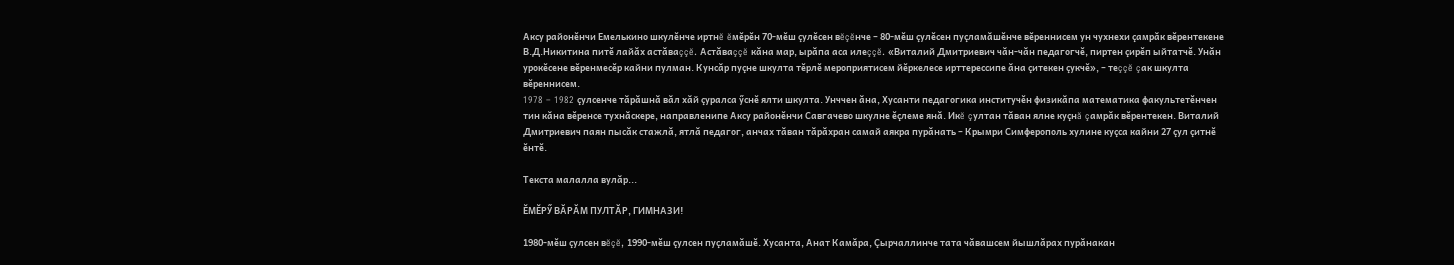Аксу районĕнчи Емелькино шкулĕнче иртнĕ ĕмĕрĕн 70-мĕш çулĕсен вĕçĕнче – 80-мĕш çулĕсен пуçламăшĕнче вĕреннисем ун чухнехи çамрăк вĕрентекене В.Д.Никитина питĕ лайăх астăваççĕ. Астăваççĕ кăна мар, ырăпа аса илеççĕ. «Виталий Дмитриевич чăн-чăн педагогчĕ, пиртен çирĕп ыйтатчĕ. Унăн урокĕсене вĕренмесĕр кайни пулман. Кунсăр пуçне шкулта тĕрлĕ мероприятисем йĕркелесе ирттерессипе ăна çитекен çукчĕ», – теççĕ çак шкулта вĕреннисем.
1978 – 1982 çулсенче тăрăшнă вăл хăй çуралса ӳснĕ ялти шкулта. Унччен ăна, Хусанти педагогика институчĕн физикăпа математика факультетĕнчен тин кăна вĕренсе тухнăскере, направленипе Аксу районĕнчи Савгачево шкулне ĕçлеме янă. Икĕ çултан тăван ялне куçнă çамрăк вĕрентекен. Виталий Дмитриевич паян пысăк стажлă, ятлă педагог, анчах тăван тăрăхран самай аякра пурăнать – Крымри Симферополь хулине куçса кайни 27 çул çитнĕ ĕнтĕ.

Текста малалла вулăр...

ĔМĔРӲ ВĂРĂМ ПУЛТĂР, ГИМНАЗИ!

1980-мĕш çулсен вĕçĕ, 1990-мĕш çулсен пуçламăшĕ. Хусанта, Анат Камăра, Çырчаллинче тата чăвашсем йышлăрах пурăнакан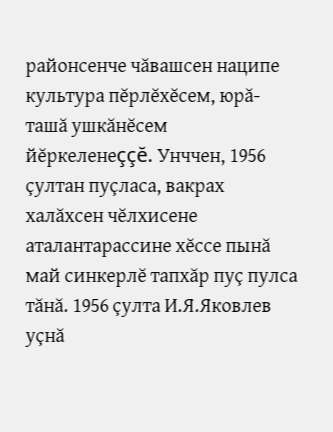районсенче чăвашсен наципе культура пĕрлĕхĕсем, юрă-ташă ушкăнĕсем йĕркеленеççĕ. Унччен, 1956 çултан пуçласа, вакрах халăхсен чĕлхисене аталантарассине хĕссе пынă май синкерлĕ тапхăр пуç пулса тăнă. 1956 çулта И.Я.Яковлев уçнă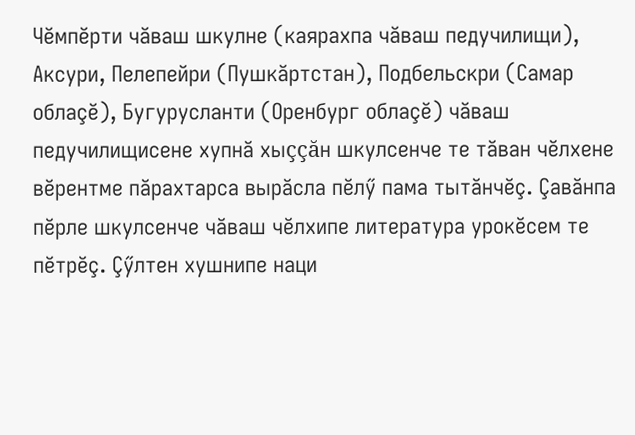Чĕмпĕрти чăваш шкулне (каярахпа чăваш педучилищи), Аксури, Пелепейри (Пушкăртстан), Подбельскри (Самар облаçĕ), Бугурусланти (Оренбург облаçĕ) чăваш педучилищисене хупнă хыççăн шкулсенче те тăван чĕлхене вĕрентме пăрахтарса вырăсла пĕлӳ пама тытăнчĕç. Çавăнпа пĕрле шкулсенче чăваш чĕлхипе литература урокĕсем те пĕтрĕç. Çӳлтен хушнипе наци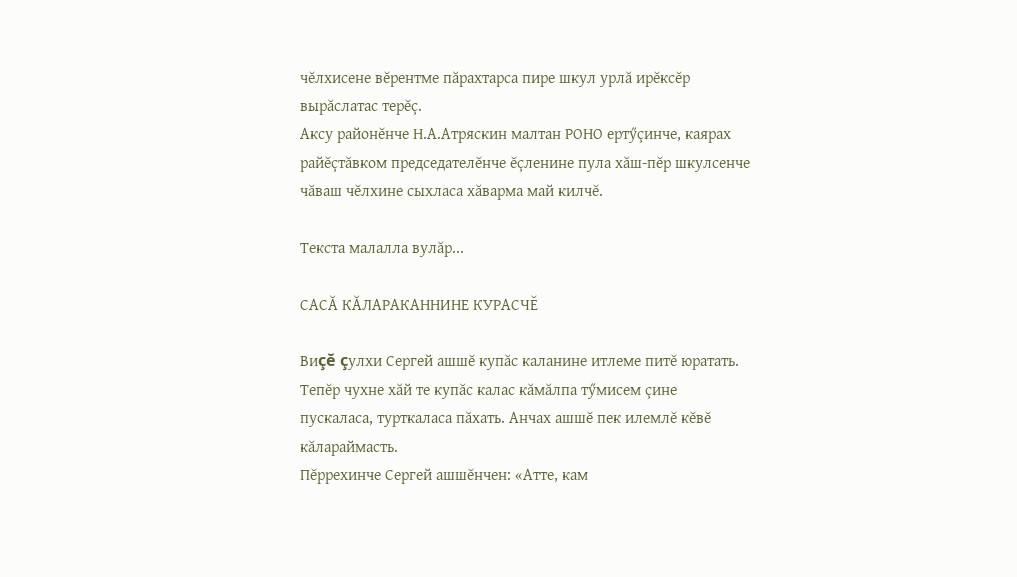чĕлхисене вĕрентме пăрахтарса пире шкул урлă ирĕксĕр вырăслатас терĕç.
Аксу районĕнче Н.А.Атряскин малтан РОНО ертӳçинче, каярах райĕçтăвком председателĕнче ĕçленине пула хăш-пĕр шкулсенче чăваш чĕлхине сыхласа хăварма май килчĕ.

Текста малалла вулăр...

САСĂ КĂЛАРАКАННИНЕ КУРАСЧĔ

Виçĕ çулхи Сергей ашшĕ купăс каланине итлеме питĕ юратать. Тепĕр чухне хăй те купăс калас кăмăлпа тӳмисем çине пускаласа, турткаласа пăхать. Анчах ашшĕ пек илемлĕ кĕвĕ кăлараймасть.
Пĕррехинче Сергей ашшĕнчен: «Атте, кам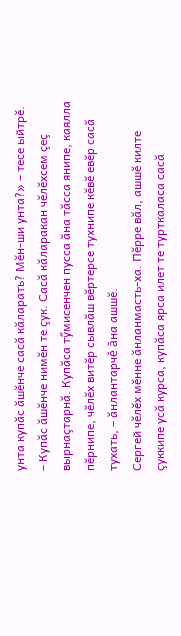унта купăс ăшĕнче сасă кăларать? Мĕн-ши унта?» – тесе ыйтрĕ.
– Купăс ăшĕнче нимĕн те çук. Сасă кăларакан чĕлĕхсем çеç вырнаçтарнă. Купăса тӳмисенчен пусса ăна тăсса янипе, каялла пĕрнипе, чĕлĕх витĕр сывлăш вĕртерсе тухнипе кĕвĕ евĕр сасă тухать, – ăнлантарчĕ ăна ашшĕ.
Сергей чĕлĕх мĕнне ăнланмасть-ха. Пĕрре вăл, ашшĕ килте çуккипе усă курса, купăса ярса илет те турткаласа сасă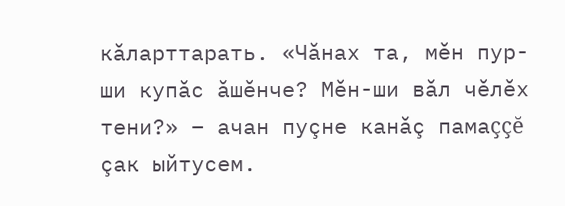кăларттарать. «Чăнах та, мĕн пур-ши купăс ăшĕнче? Мĕн-ши вăл чĕлĕх тени?» – ачан пуçне канăç памаççĕ çак ыйтусем.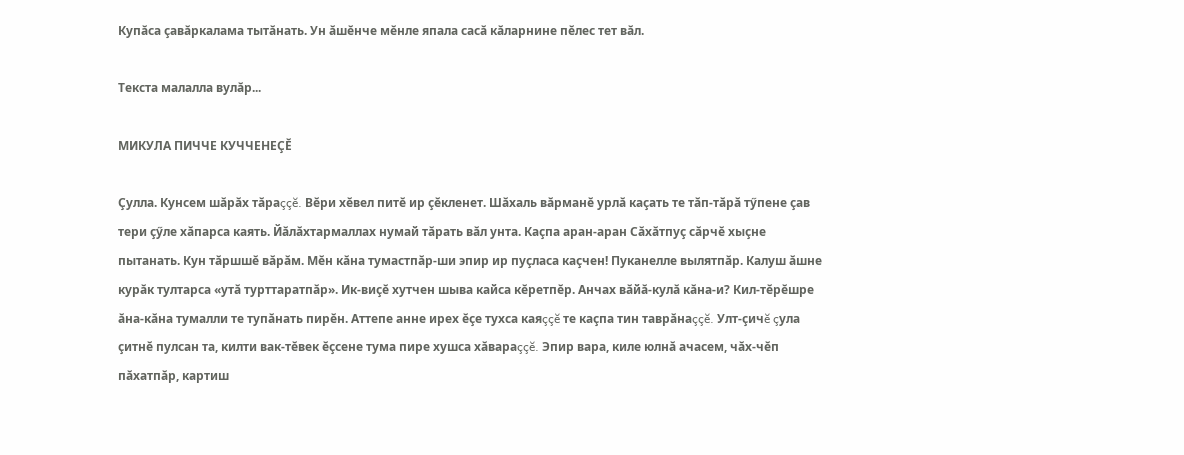Купăса çавăркалама тытăнать. Ун ăшĕнче мĕнле япала сасă кăларнине пĕлес тет вăл.

Текста малалла вулăр...

МИКУЛА ПИЧЧЕ КУЧЧЕНЕÇĔ

Çулла. Кунсем шăрăх тăраççĕ. Вĕри хĕвел питĕ ир çĕкленет. Шăхаль вăрманĕ урлă каçать те тăп-тăрă тӳпене çав тери çӳле хăпарса каять. Йăлăхтармаллах нумай тăрать вăл унта. Каçпа аран-аран Сăхăтпуç сăрчĕ хыçне пытанать. Кун тăршшĕ вăрăм. Мĕн кăна тумастпăр-ши эпир ир пуçласа каçчен! Пуканелле вылятпăр. Калуш ăшне курăк тултарса «утă турттаратпăр». Ик-виçĕ хутчен шыва кайса кĕретпĕр. Анчах вăйă-кулă кăна-и? Кил-тĕрĕшре ăна-кăна тумалли те тупăнать пирĕн. Аттепе анне ирех ĕçе тухса каяççĕ те каçпа тин таврăнаççĕ. Улт-çичĕ çула çитнĕ пулсан та, килти вак-тĕвек ĕçсене тума пире хушса хăвараççĕ. Эпир вара, киле юлнă ачасем, чăх-чĕп пăхатпăр, картиш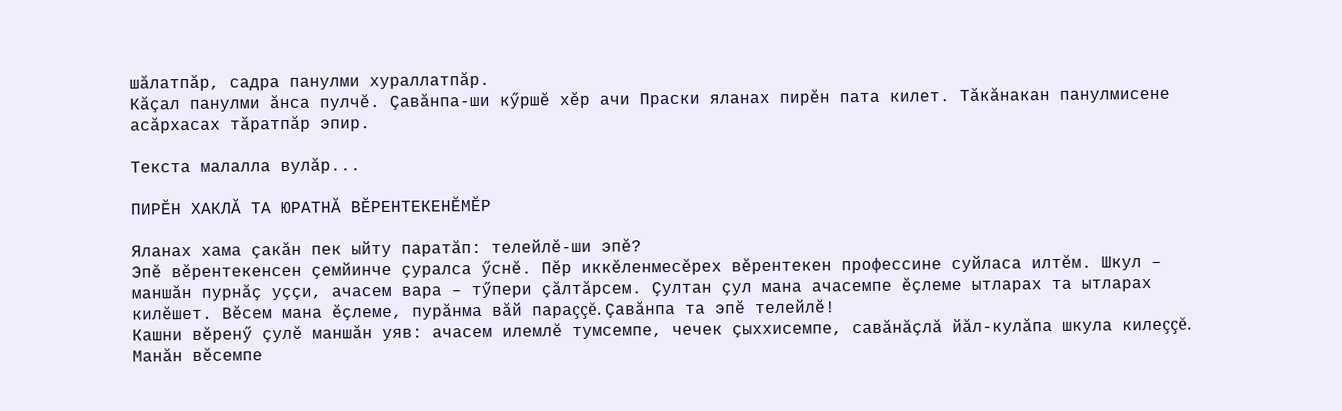шăлатпăр, садра панулми хураллатпăр.
Кăçал панулми ăнса пулчĕ. Çавăнпа-ши кӳршĕ хĕр ачи Праски яланах пирĕн пата килет. Тăкăнакан панулмисене асăрхасах тăратпăр эпир.

Текста малалла вулăр...

ПИРĔН ХАКЛĂ ТА ЮРАТНĂ ВĔРЕНТЕКЕНĔМĔР

Яланах хама çакăн пек ыйту паратăп: телейлĕ-ши эпĕ?
Эпĕ вĕрентекенсен çемйинче çуралса ӳснĕ. Пĕр иккĕленмесĕрех вĕрентекен профессине суйласа илтĕм. Шкул – маншăн пурнăç уççи, ачасем вара – тӳпери çăлтăрсем. Çултан çул мана ачасемпе ĕçлеме ытларах та ытларах килĕшет. Вĕсем мана ĕçлеме, пурăнма вăй параççĕ. Çавăнпа та эпĕ телейлĕ!
Кашни вĕренӳ çулĕ маншăн уяв: ачасем илемлĕ тумсемпе, чечек çыххисемпе, савăнăçлă йăл-кулăпа шкула килеççĕ. Манăн вĕсемпе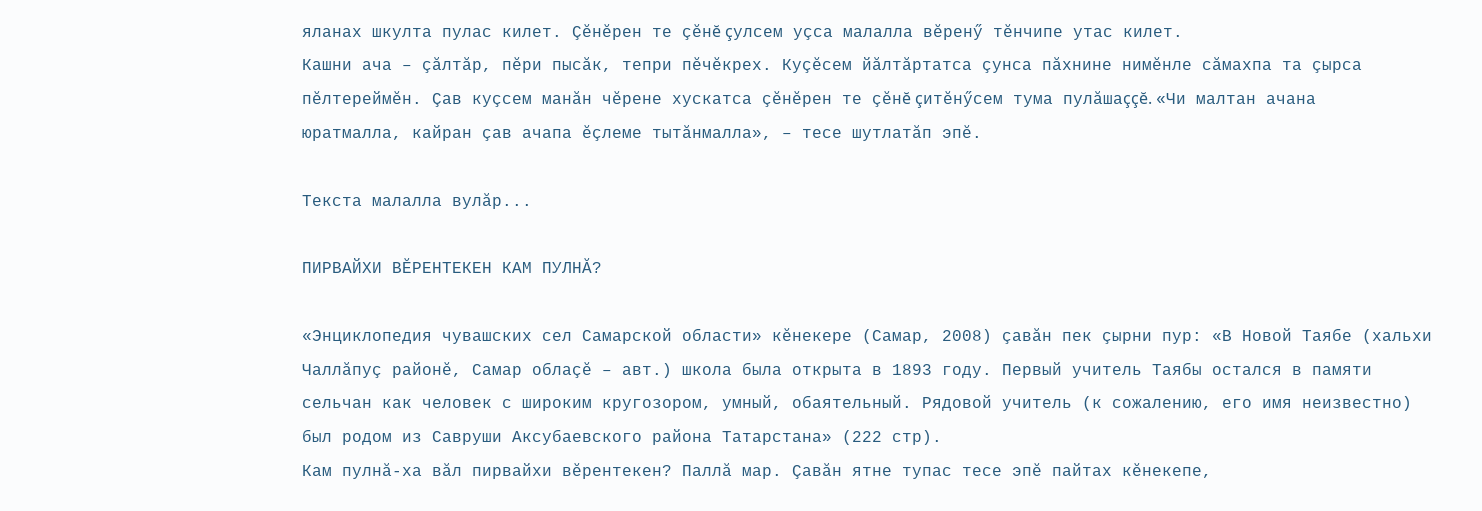яланах шкулта пулас килет. Çĕнĕрен те çĕнĕ çулсем уçса малалла вĕренӳ тĕнчипе утас килет.
Кашни ача – çăлтăр, пĕри пысăк, тепри пĕчĕкрех. Куçĕсем йăлтăртатса çунса пăхнине нимĕнле сăмахпа та çырса пĕлтереймĕн. Çав куçсем манăн чĕрене хускатса çĕнĕрен те çĕнĕ çитĕнӳсем тума пулăшаççĕ. «Чи малтан ачана юратмалла, кайран çав ачапа ĕçлеме тытăнмалла», – тесе шутлатăп эпĕ.

Текста малалла вулăр...

ПИРВАЙХИ ВĔРЕНТЕКЕН КАМ ПУЛНĂ?

«Энциклопедия чувашских сел Самарской области» кĕнекере (Самар, 2008) çавăн пек çырни пур: «В Новой Таябе (хальхи Чаллăпуç районĕ, Самар облаçĕ – авт.) школа была открыта в 1893 году. Первый учитель Таябы остался в памяти сельчан как человек с широким кругозором, умный, обаятельный. Рядовой учитель (к сожалению, его имя неизвестно) был родом из Савруши Аксубаевского района Татарстана» (222 стр).
Кам пулнă-ха вăл пирвайхи вĕрентекен? Паллă мар. Çавăн ятне тупас тесе эпĕ пайтах кĕнекепе,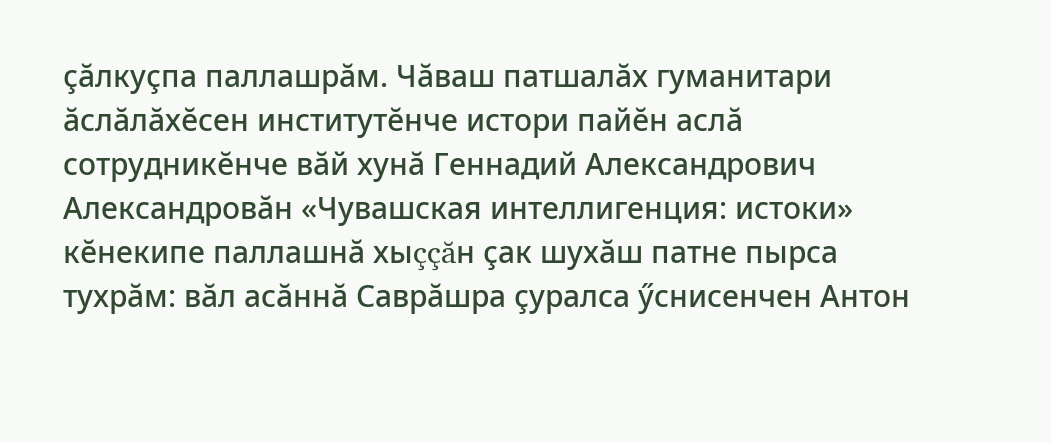çăлкуçпа паллашрăм. Чăваш патшалăх гуманитари ăслăлăхĕсен институтĕнче истори пайĕн аслă сотрудникĕнче вăй хунă Геннадий Александрович Александровăн «Чувашская интеллигенция: истоки» кĕнекипе паллашнă хыççăн çак шухăш патне пырса тухрăм: вăл асăннă Саврăшра çуралса ӳснисенчен Антон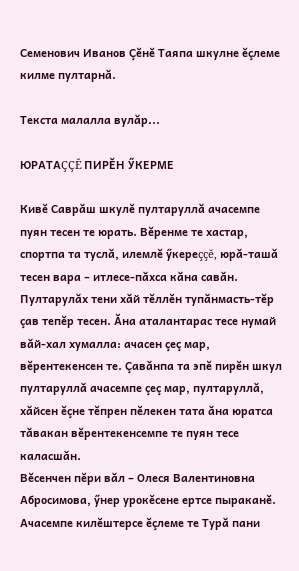Семенович Иванов Çĕнĕ Таяпа шкулне ĕçлеме килме пултарнă.

Текста малалла вулăр...

ЮРАТАÇÇĔ ПИРĔН ӲКЕРМЕ

Кивĕ Саврăш шкулĕ пултаруллă ачасемпе пуян тесен те юрать. Вĕренме те хастар, спортпа та туслă, илемлĕ ӳкереççĕ, юрă-ташă тесен вара – итлесе-пăхса кăна савăн. Пултарулăх тени хăй тĕллĕн тупăнмасть-тĕр çав тепĕр тесен. Ăна аталантарас тесе нумай вăй-хал хумалла: ачасен çеç мар, вĕрентекенсен те. Çавăнпа та эпĕ пирĕн шкул пултаруллă ачасемпе çеç мар, пултаруллă, хăйсен ĕçне тĕпрен пĕлекен тата ăна юратса тăвакан вĕрентекенсемпе те пуян тесе каласшăн.
Вĕсенчен пĕри вăл – Олеся Валентиновна Абросимова, ӳнер урокĕсене ертсе пыраканĕ. Ачасемпе килĕштерсе ĕçлеме те Турă пани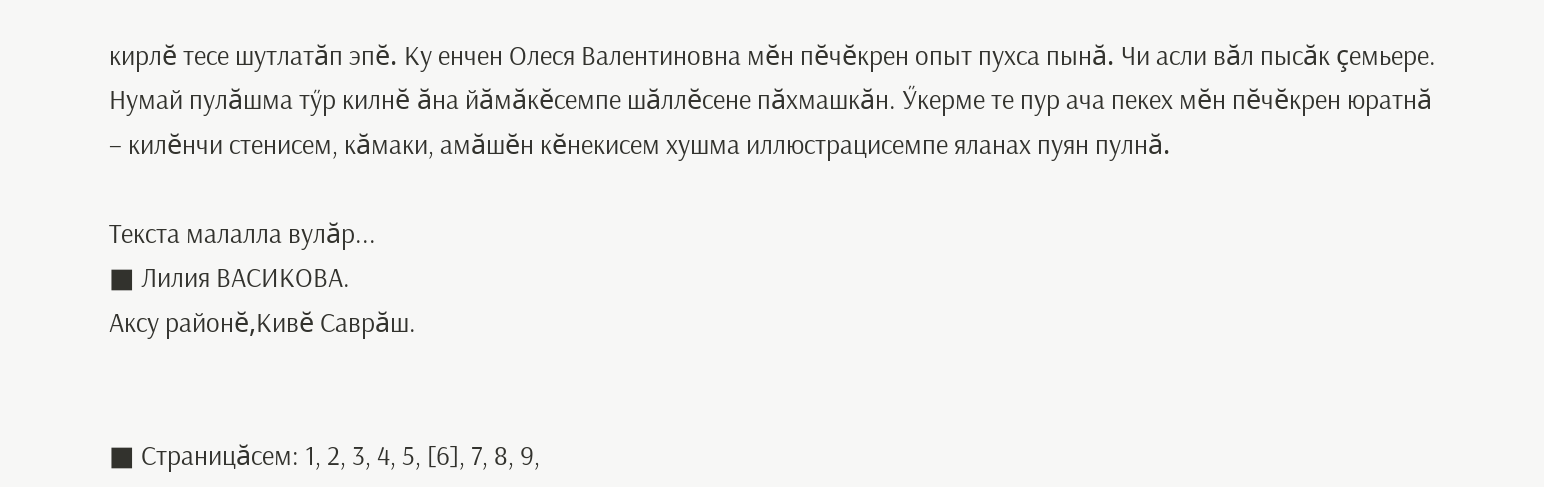кирлĕ тесе шутлатăп эпĕ. Ку енчен Олеся Валентиновна мĕн пĕчĕкрен опыт пухса пынă. Чи асли вăл пысăк çемьере. Нумай пулăшма тӳр килнĕ ăна йăмăкĕсемпе шăллĕсене пăхмашкăн. Ӳкерме те пур ача пекех мĕн пĕчĕкрен юратнă – килĕнчи стенисем, кăмаки, амăшĕн кĕнекисем хушма иллюстрацисемпе яланах пуян пулнă.

Текста малалла вулăр...
■ Лилия ВАСИКОВА.
Аксу районĕ,Кивĕ Саврăш.


■ Страницăсем: 1, 2, 3, 4, 5, [6], 7, 8, 9,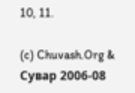10, 11.

(c) Chuvash.Org & Сувар 2006-08